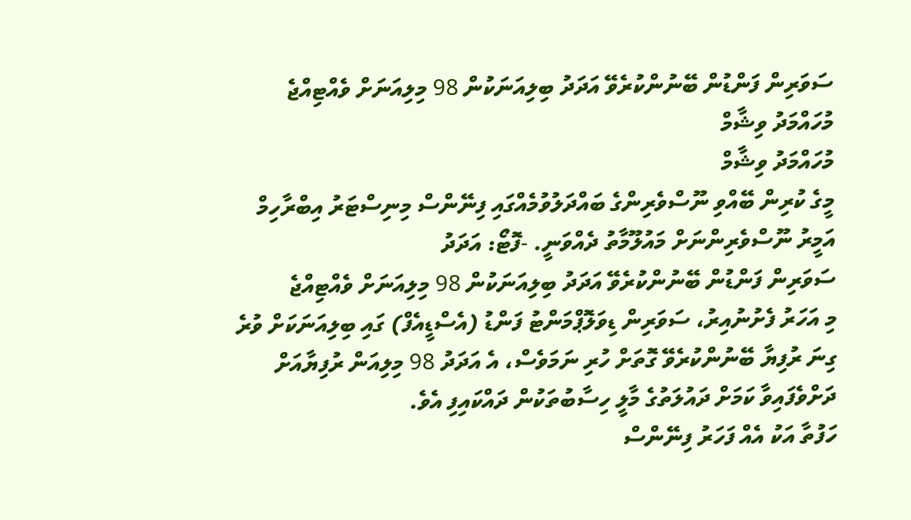ސަވަރިން ފަންޑުން ބޭނުންކުރެވޭ އަދަދު ބިލިއަނަކުން 98 މިލިއަނަށް ވެއްޓިއްޖެ
މުހައްމަދު ވިޝާމް
މުހައްމަދު ވިޝާމް
މީގެ ކުރިން ބޭއްވި ނޫސްވެރިންގެ ބައްދަލުވުމެއްގައި ފިނޭންސް މިނިސްޓަރު އިބްރާހިމް އަމީރު ނޫސްވެރިންނަށް މައުލޫމާތު ދެއްވަނީ. -ފޮޓޯ: އަދަދު
ސަވަރިން ފަންޑުން ބޭނުންކުރެވޭ އަދަދު ބިލިއަނަކުން 98 މިލިއަނަށް ވެއްޓިއްޖެ
މި އަހަރު ފެށުނުއިރު، ސަވަރިން ޑިވަލޮޕްމަންޓު ފަންޑު (އެސްޑީއެފް) ގައި ބިލިއަނަކަށް ވުރެ ގިނަ ރުފިޔާ ބޭނުންކުރެވޭ ގޮތަށް ހުރި ނަމަވެސް، އެ އަދަދު 98 މިލިއަން ރުފިޔާއަށް ދަށްވެފައިވާ ކަމަށް ދައުލަތުގެ މާލީ ހިސާބުތަކުން ދައްކައިފި އެވެ.
ހަފުތާ އަކު އެއް ފަހަރު ފިނޭންސް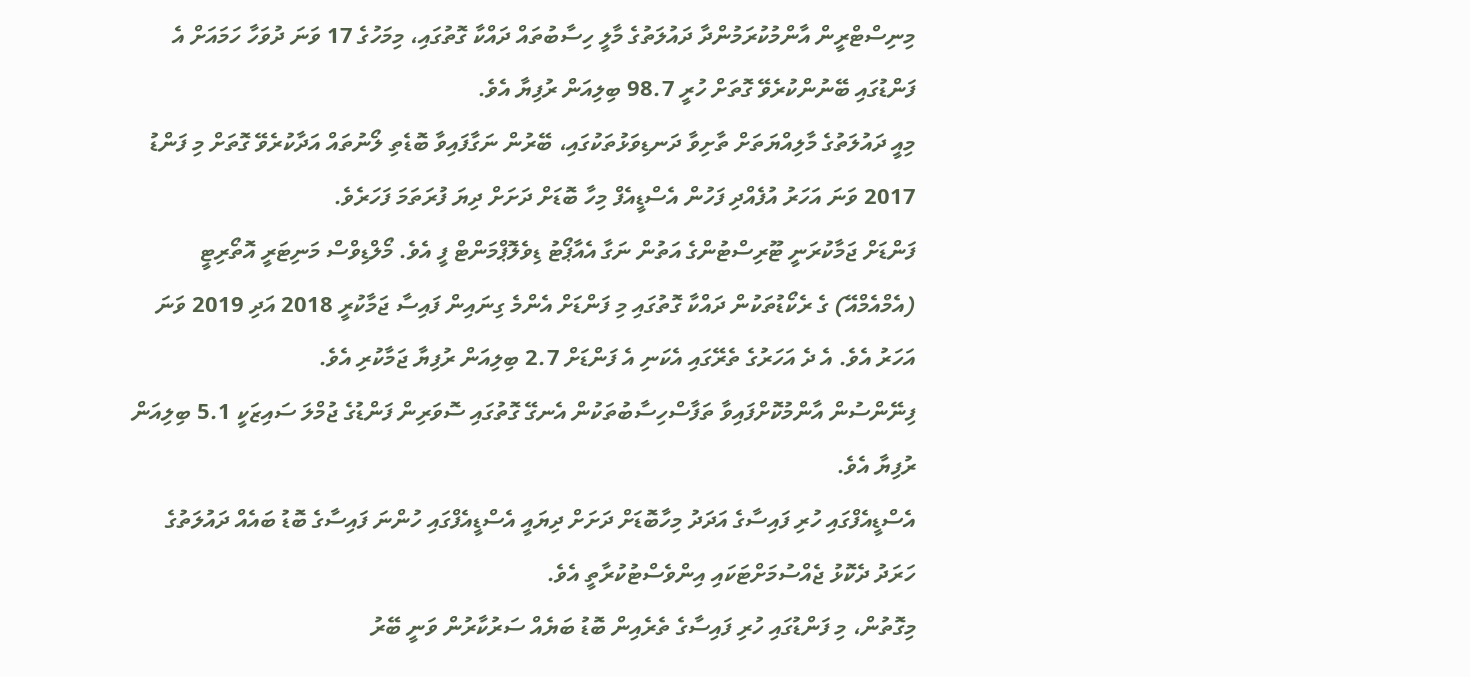މިނިސްޓްރީން އާންމުކުރަމުންދާ ދައުލަތުގެ މާލީ ހިސާބުތައް ދައްކާ ގޮތުގައި، މިމަހުގެ 17 ވަނަ ދުވަހާ ހަމައަށް އެ ފަންޑުގައި ބޭނުންކުރެވޭ ގޮތަށް ހުރީ 98.7 ބިލިއަން ރުފިޔާ އެވެ.
މިއީ ދައުލަތުގެ މާލިއްޔަތަށް ތާށިވާ ދަނޑިވަޅުތަކުގައި، ބޭރުން ނަގާފައިވާ ބޮޑެތި ލޯނުތައް އަދާކުރެވޭ ގޮތަށް މި ފަންޑު 2017 ވަނަ އަހަރު އުފެއްދި ފަހުން އެސްޑީއެފް މިހާ ބޮޑަށް ދަށަށް ދިޔަ ފުރަތަމަ ފަހަރެވެ.
ފަންޑަށް ޖަމާކުރަނީ ޓޫރިސްޓުންގެ އަތުން ނަގާ އެއާޕޯޓު ޑިވެލޮޕްމަންޓް ފީ އެވެ. މޯލްޑިވްސް މަނިޓަރީ އޮތޯރިޓީ (އެމްއެމްއޭ) ގެ ރެކޯޑުތަކުން ދައްކާ ގޮތުގައި މި ފަންޑަށް އެންމެ ގިނައިން ފައިސާ ޖަމާކުރީ 2018 އަދި 2019 ވަނަ އަހަރު އެވެ. އެ ދެ އަހަރުގެ ތެރޭގައި އެކަނި އެ ފަންޑަށް 2.7 ބިލިއަން ރުފިޔާ ޖަމާކުރި އެވެ.
ފިނޭންސުން އާންމުކޮށްފައިވާ ތަފާސްހިސާބުތަކުން އެނގޭ ގޮތުގައި ސޮވަރިން ފަންޑުގެ ޖުމްލަ ސައިޒަކީ 5.1 ބިލިއަން ރުފިޔާ އެވެ.
އެސްޑީއެފްގައި ހުރި ފައިސާގެ އަދަދު މިހާބޮޑަށް ދަށަށް ދިޔައީ އެސްޑީއެފްގައި ހުންނަ ފައިސާގެ ބޮޑު ބައެއް ދައުލަތުގެ ހަރަދު ދެކޮޅު ޖެއްސުމަށްޓަކައި އިންވެސްޓުކުރާތީ އެވެ.
މިގޮތުން، މި ފަންޑުގައި ހުރި ފައިސާގެ ތެރެއިން ބޮޑު ބަޔެއް ސަރުކާރުން ވަނީ ބޭރު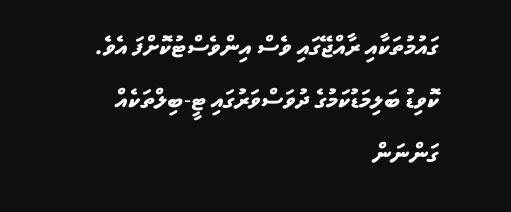ގައުމުތަކާއި ރާއްޖޭގައި ވެސް އިންވެސްޓުކޮށްފަ އެވެ. ކޮވިޑު ބަލިމަޑުކަމުގެ ދުވަސްވަރުގައި ޓީ-ބިލްތަކެއް ގަންނަން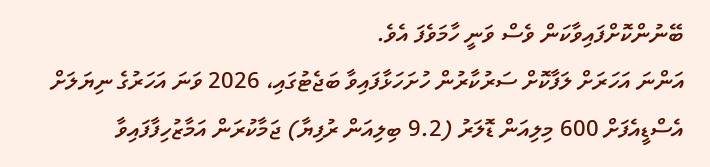ބޭނުންކޮށްފައިވާކަން ވެސް ވަނީ ހާމަވެފަ އެވެ.
އަންނަ އަހަރަށް ލަފާކޮށް ސަރުކާރުން ހުށަހަޅާފައިވާ ބަޖެޓުގައި، 2026 ވަނަ އަހަރުގެ ނިޔަލަށް އެސްޑީއެފަށް 600 މިލިއަން ޑޮލަރު (9.2 ބިލިއަން ރުފިޔާ) ޖަމާކުރަން އަމާޒުހިފާފައިވާ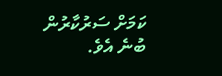ކަމަށް ސަރުކާރުން ބުނެ އެވެ.